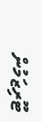ޓޫރިޒަމުން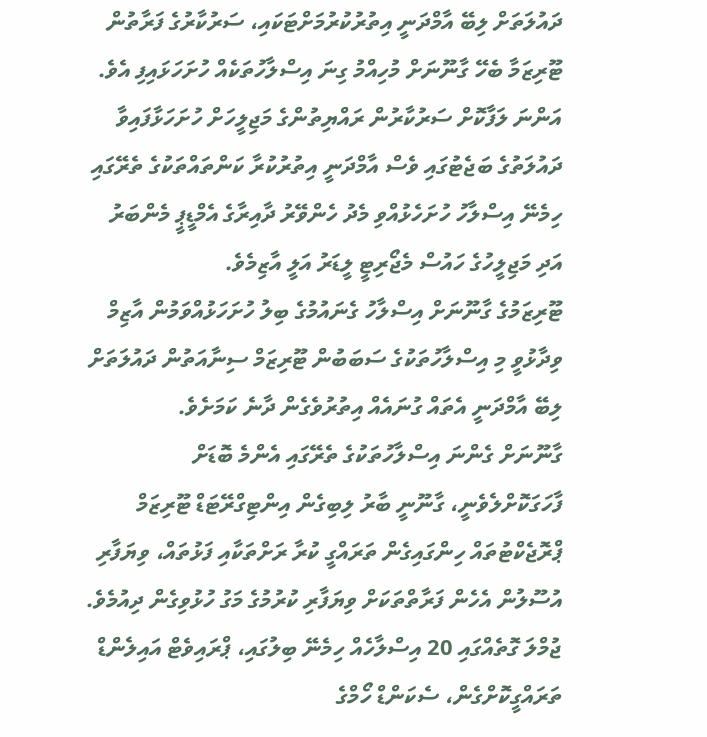ދައުލަތަށް ލިބޭ އާމްދަނީ އިތުރުކުރުމަށްޓަކައި، ސަރުކާރުގެ ފަރާތުން ޓޫރިޒަމާ ބެހޭ ގާނޫނަށް މުހިއްމު ގިނަ އިސްލާހުތަކެއް ހުށަހަޅައިފި އެވެ.
އަންނަ ލަފާކޮށް ސަރުކާރުން ރައްޔިތުންގެ މަޖިލީހަށް ހުށަހަޅާފައިވާ ދައުލަތުގެ ބަޖެޓުގައި ވެސް އާމްދަނީ އިތުރުކުރާ ކަންތައްތަކުގެ ތެރޭގައި ހިމެނޭ އިސްލާހު ހުށަހެޅުއްވި މެދު ހެންވޭރު ދާއިރާގެ އެމްޑީޕީ މެންބަރު އަދި މަޖިލީހުގެ ހައުސް މެޖޯރިޓީ ލީޑަރު އަލީ އާޒިމެވެ.
ޓޫރިޒަމުގެ ގާނޫނަށް އިސްލާހު ގެނައުމުގެ ބިލު ހުށަހަޅުއްވަމުން އާޒިމް ވިދާޅުވީ މި އިސްލާހުތަކުގެ ސަބަބުން ޓޫރިޒަމް ސިނާއަތުން ދައުލަތަށް ލިބޭ އާމްދަނީ އެތައް ގުނައެއް އިތުރުވެގެން ދާނެ ކަމަށެވެ.
ގާނޫނަށް ގެންނަ އިސްލާހުތަކުގެ ތެރޭގައި އެންމެ ބޮޑަށް ފާހަގަކޮށްލެވެނީ، ގާނޫނީ ބާރު ލިބިގެން އިންޓިގްރޭޓަޑް ޓޫރިޒަމް ޕްރޮޖެކްޓުތައް ހިންގައިގެން ތަރައްގީ ކުރާ ރަށްތަކާއި ފަޅުތައް، ވިޔަފާރި އުސޫލުން އެހެން ފަރާތްތަކަށް ވިޔަފާރި ކުރުމުގެ މަގު ހުޅުވިގެން ދިއުމެވެ.
ޖުމްލަ ގޮތެއްގައި 20 އިސްލާހެއް ހިމެނޭ ބިލުގައި، ޕްރައިވެޓް އައިލެންޑް ތަރައްގީކޮށްގެން، ސެކަންޑް ހޯމްގެ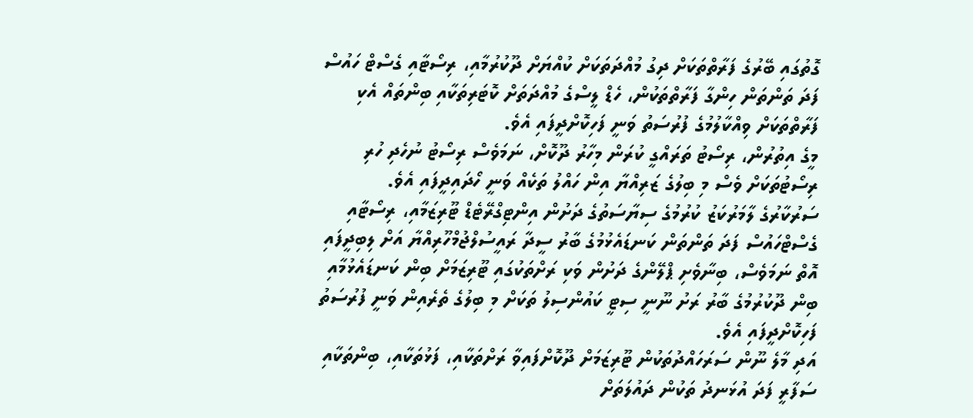ގޮތުގައި ބޭރުގެ ފަރާތްތަކަށް ދިގު މުއްދަތަކަށް ކުއްޔަށް ދޫކުރުމާއި، ރިސޯޓާއި ގެސްޓް ހައުސް ފަދަ ތަންތަން ހިންގާ ފަރާތްތަކުން، ހެޑް ލީސްގެ މުއްދަތަށް ކޮޓަރިތަކާއި ބިންތައް އެކި ފަރާތްތަކަށް ވިއްކާލުމުގެ ފުރުސަތު ވަނީ ފަހިކޮށްދީފައި އެވެ.
މީގެ އިތުރުން، ރިސޯޓު ތަރައްގީ ކުރަން މިހާރު ދޫކޮށް، ނަމަވެސް ރިސޯޓު ނުހެދި ހުރި ރިސޯޓުތަކަށް ވެސް މި ބިލުގެ ޒަރިއްޔާ އިން ހައްލު ތަކެއް ވަނީ ހޯދައިދީފައި އެވެ.
ސަރުކާރުގެ ލާމަރުކަޒު ކުރުމުގެ ސިޔާސަތުގެ ދަށުން އިންޓިގްރޭޓެޑް ޓޫރިޒަމާއި، ރިސޯޓާއި ގެސްޓްހައުސް ފަދަ ތަންތަން ކަނޑައެޅުމުގެ ބާރު ސީދާ ރައީސުލްޖުމްހޫރިއްޔާ އަށް ލިބިދީފައި އޮތް ނަމަވެސް، ބިނާވެށި ޕްލޭންގެ ދަށުން ވަކި ރަށްތަކުގައި ޓޫރިޒަމަށް ބިން ކަނޑައެޅުމާއި ބިން ދޫކުރުމުގެ ބާރު ރަށު ނޫނީ ސިޓީ ކައުންސިލު ތަކަށް މި ބިލުގެ ތެރެއިން ވަނީ ފުރުސަތު ފަހިކޮށްދީފައި އެވެ.
އަދި މާލެ ނޫން ސަރަހައްދުތަކުން ޓޫރިޒަމަށް ދޫކޮށްފައިވާ ރަށްތަކާއި، ފަޅުތަކާއި، ބިންތަކާއި ސަފާރީ ފަދަ އުޅަނދު ތަކުން ދައުލަތަށް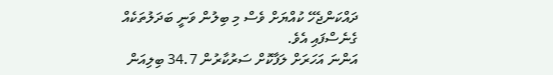ދައްކަންޖެހޭ ކުއްޔަށް ވެސް މި ބިލުން ވަނީ ބަދަލުތަކެއް ގެނެސްފައި އެވެ.
އަންނަ އަހަރަށް ލަފާކޮށް ސަރުކާރުން 34.7 ބިލިއަން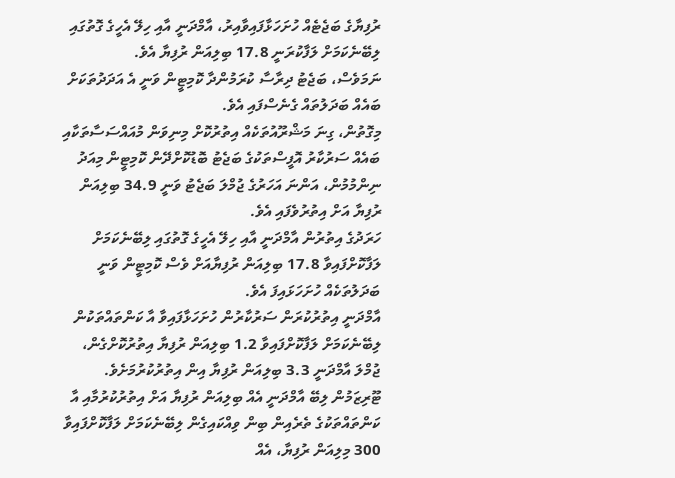ރުފިޔާގެ ބަޖެޓެއް ހުށަހަޅާފައިވާއިރު، އާމްދަނީ އާއި ހިލޭ އެހީގެ ގޮތުގައި ލިބޭނެކަމަށް ލަފާކުރަނީ 17.8 ބިލިއަން ރުފިޔާ އެވެ.
ނަމަވެސް، ބަޖެޓު ދިރާސާ ކުރަމުންދާ ކޮމިޓީން ވަނީ އެ އަދަދުތަކަށް ބައެއް ބަދަލުތައް ގެނެސްފައި އެވެ.
މިގޮތުން، ގިނަ މަޝްރޫއުތަކެއް އިތުރުކޮށް މިނިވަން މުއައްސަސާތަކާއި ބައެއް ސަރުކާރު އޮފީސްތަކުގެ ބަޖެޓު ބޮޑުކޮށްދޭން ކޮމިޓީން މިއަދު ނިންމުމުން، އަންނަ އަހަރުގެ ޖުމްލަ ބަޖެޓު ވަނީ 34.9 ބިލިއަން ރުފިޔާ އަށް އިތުރުވެފައި އެވެ.
ހަރަދުގެ އިތުރުން އާމްދަނީ އާއި ހިލޭ އެހީގެ ގޮތުގައި ލިބޭނެކަމަށް ލަފާކޮށްފައިވާ 17.8 ބިލިއަން ރުފިޔާއަށް ވެސް ކޮމިޓީން ވަނީ ބަދަލުތަކެއް ހުށަހަޅައިފަ އެވެ.
އާމްދަނީ އިތުރުކުރަން ސަރުކާރުން ހުށަހަޅާފައިވާ އާ ކަންތައްތަކުން ލިބޭނެކަމަށް ލަފާކޮށްފައިވާ 1.2 ބިލިއަން ރުފިޔާ އިތުރުކޮށްގެން، ޖުމްލަ އާމްދަނީ 3.3 ބިލިއަން ރުފިޔާ އިން އިތުރުކުރުމަށެވެ.
ޓޫރިޒަމުން ލިބޭ އާމްދަނީ އެއް ބިލިއަން ރުފިޔާ އަށް އިތުރުކުރުމާއި އާ ކަންތައްތަކުގެ ތެރެއިން ބިން ވިއްކައިގެން ލިބޭނެކަމަށް ލަފާކޮށްފައިވާ 300 މިލިއަން ރުފިޔާ، އެއް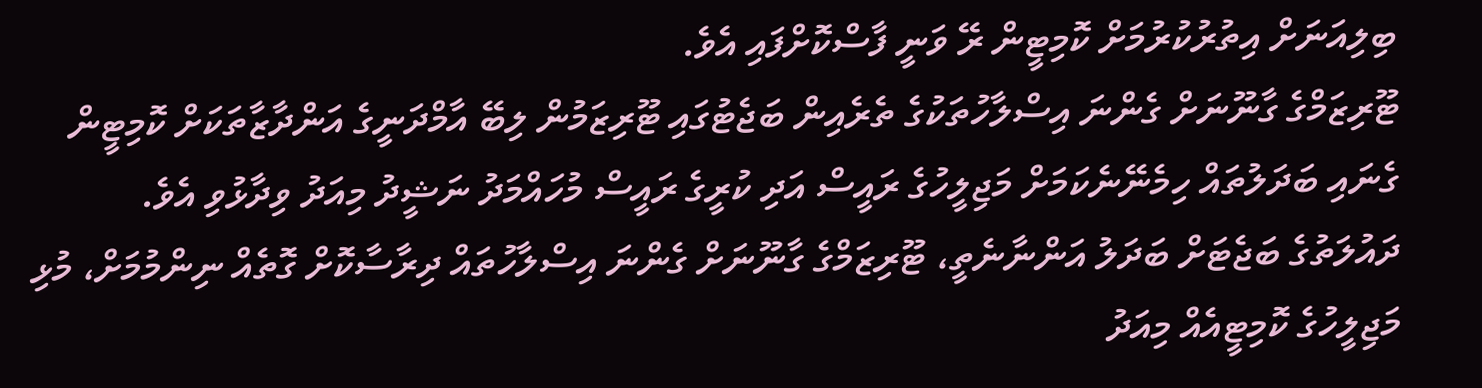ބިލިއަނަށް އިތުރުކުރުމަށް ކޮމިޓީން ރޭ ވަނީ ފާސްކޮށްފައި އެވެ.
ޓޫރިޒަމްގެ ގާނޫނަށް ގެންނަ އިސްލާހުތަކުގެ ތެރެއިން ބަޖެޓުގައި ޓޫރިޒަމުން ލިބޭ އާމްދަނީގެ އަންދާޒާތަކަށް ކޮމިޓީން ގެނައި ބަދަލުތައް ހިމެނޭނެކަމަށް މަޖިލީހުގެ ރައީސް އަދި ކުރީގެ ރައީސް މުހައްމަދު ނަޝީދު މިއަދު ވިދާޅުވި އެވެ.
ދައުލަތުގެ ބަޖެޓަށް ބަދަލު އަންނާނެތީ، ޓޫރިޒަމްގެ ގާނޫނަށް ގެންނަ އިސްލާހުތައް ދިރާސާކޮށް ގޮތެއް ނިންމުމަށް، މުޅި މަޖިލީހުގެ ކޮމިޓީއެއް މިއަދު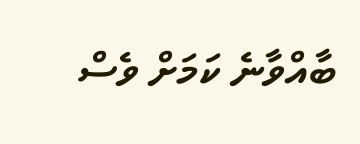ބާއްވާނެ ކަމަށް ވެސް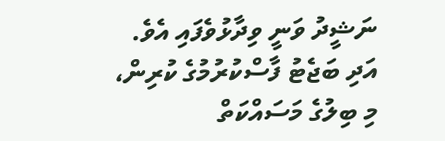ނަޝީދު ވަނީ ވިދާޅުވެފައި އެވެ.
އަދި ބަޖެޓު ފާސްކުރުމުގެ ކުރިން، މި ބިލުގެ މަސައްކަތް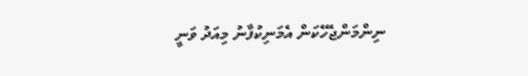ނިންމަންޖެހޭކަން އެމަނިކުފާނު މިއަދު ވަނީ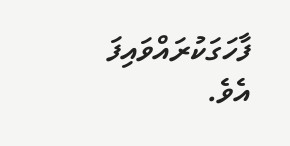ފާހަގަކުރައްވައިފަ އެވެ.